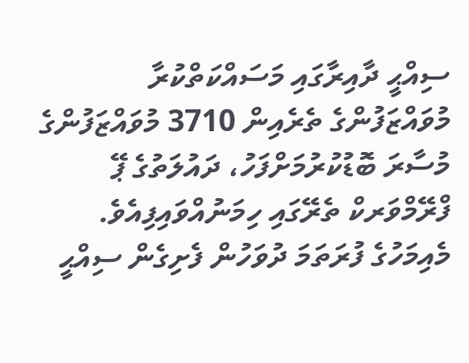ސިއްޙީ ދާއިރާގައި މަސައްކަތްކުރާ މުވައްޒަފުންގެ ތެރެއިން 3710 މުވައްޒަފުންގެ މުސާރަ ބޮޑުކުރުމަށްފަހު، ދައުލަތުގެ ޕޭ ފްރޭމްވަރކް ތެރޭގައި ހިމަނުއްވައިފިއެވެ.
މެއިމަހުގެ ފުރަތަމަ ދުވަހުން ފެށިގެން ސިއްޙީ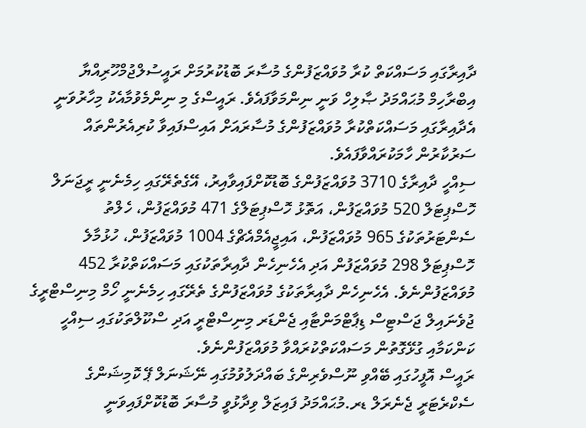ދާއިރާގައި މަސައްކަތް ކުރާ މުވައްޒަފުންގެ މުސާރަ ބޮޑުކުރުމަށް ރައީސުލްޖުމްހޫރިއްޔާ އިބްރާހިމް މުޙައްމަދު ޞާލިހް ވަނީ ނިންމަވާފައެވެ. ރައީސްގެ މި ނިންމެވުމާއެކު މިހާރުވަނީ އެދާއިރާގައި މަސައްކަތްކުރާ މުވައްޒަފުންގެ މުސާރައަށް އައިސްފައިވާ ކުރިއެރުންތައް ސަރުކާރުން ހާމަކުރައްވާފައެވެ.
ސިއްހީ ދާއިރާގެ 3710 މުވައްޒަފުންގެ ބޮޑުކޮށްފައިވާއިރު، އޭގެތެރޭގައި ހިމެނެނީ ރީޖަނަލް ހޮސްޕިޓަލް 520 މުވައްޒަފުން، އަތޮޅު ހޮސްޕިޓަލްގެ 471 މުވައްޒަފުން، ހެލްތު ސެންޓަރުތަކުގެ 965 މުވައްޒަފުން، އައިޖީއެމްއެޗްގެ 1004 މުވައްޒަފުން، ހުޅުމާލެ ހޮސްޕިޓަލް 298 މުވައްޒަފުން އަދި އެހެނިހެން ދާއިރާތަކުގައި މަސައްކަތްކުރާ 452 މުވައްޒަފުންނެވެ. އެހެނިހެން ދާއިރާތަކުގެ މުވައްޒަފުންގެ ތެރޭގައި ހިމެނެނީ ހޯމް މިނިސްޓްރީގެ ޖުވެނައިލް ޖަސްޓިސް ޑިޕާޓްމަންޓާއި ޖެންޑަރ މިނިސްޓްރީ އަދި ސްކޫލްތަކުގައި ސިއްހީ ކަންކަމާއި ގުޅޭގޮތުން މަސައްކަތްކުރައްވާ މުވައްޒަފުންނެވެ.
ރައީސް އޮފީހުގައި ބޭއްވި ނޫސްވެރިންގެ ބައްދަލުވުމުގައި ނޭޝަނަލް ޕޭ ކޮމިޝަންގެ ސެކްރެޓަރީ ޖެނެރަލް ޑރ.މުޙައްމަދު ފައިޒަލް ވިދާޅުވީ މުސާރަ ބޮޑުކޮށްފައިވަނީ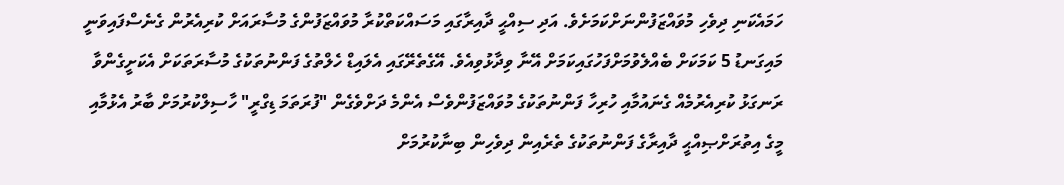ހަމައެކަނި ދިވެހި މުވައްޒަފުންނަށްކަމަށެވެ. އަދި ސިއްޙީ ދާއިރާގައި މަސައްކަތްކުރާ މުވައްޒަފުންގެ މުސާރައަށް ކުރިއެރުން ގެނެސްފައިވަނީ މައިގަނޑު 5 ކަމަކަށް ބެއްލެވުމަށްފަހުގައިކަމަށް އޭނާ ވިދާޅުވިއެވެ. އޭގެތެރޭގައި އެލައިޑް ހެލްތުގެ ފަންނުތަކުގެ މުސާރަތަކަށް އެކަށީގެންވާ ރަނގަޅު ކުރިއެރުމެއް ގެނައުމާއި ހުރިހާ ފަންނުތަކުގެ މުވައްޒަފުންވެސް އެންމެ ދަށްވެގެން "ފުރަތަމަ ޑިގްރީ" ހާސިލްކުރުމަށް ބާރު އެޅުމާއި މީގެ އިތުރަށްޞިއްޙީ ދާއިރާގެ ފަންނުތަކުގެ ތެރެއިން ދިވެހިން ބިނާކުރުމަށް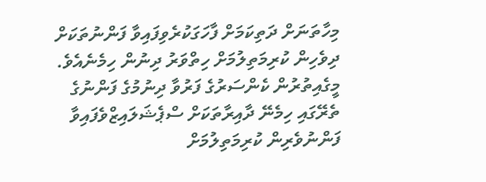މިހާތަނަށް ދަތިކަމަށް ފާހަގަކުރެވިފައިވާ ފަންނުތަކަށް ދިވެހިން ކުރިމަތިލުމަށް ހިތްވަރު ދިނުން ހިމެނެއެވެ. މީގެއިތުރުން ކެންސަރުގެ ފަރުވާ ދިނުމުގެ ފަންނުގެ ތެރޭގައި ހިމެނޭ ދާއިރާތަކަށް ސްޕެޝަލައިޒްވެފައިވާ ފަންނުވެރިން ކުރިމަތިލުމަށް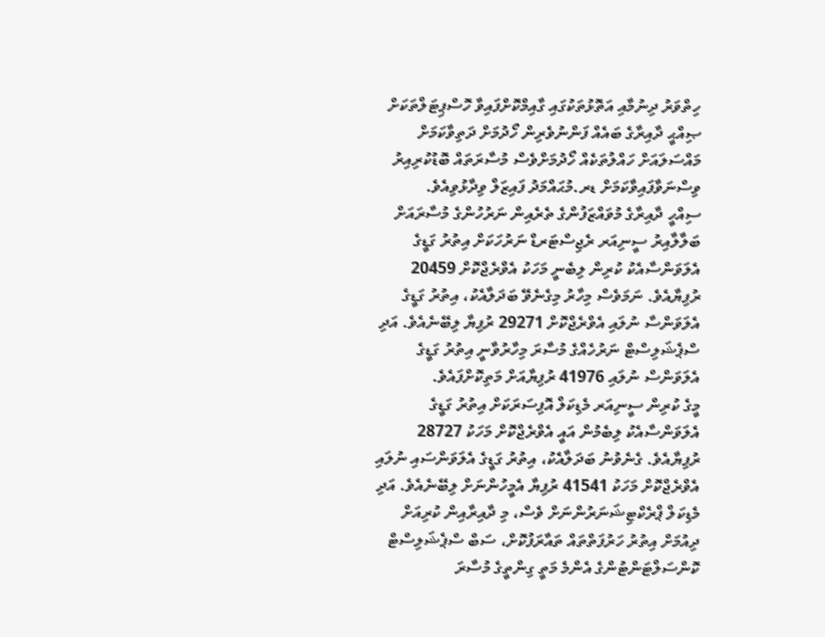ހިތްވަރު ދިނުމާއި އަތޮޅުތަކުގައި ގާއިމްކޮށްފައިވާ ހޮސްޕިޓަލްތަކަށް ޞިއްޙީ ދާއިރާގެ ބައެއް ފަންނުވެރިން ހޯދުމަށް ދަތިވާކަމަށް މައްސަލައަށް ހައްލުތަކެއް ހޯދުމަށްވެސް މުސާރަތައް ބޮޑުކުރިއިރު ވިސްނަވާފައިވާކަމަށް ޑރ.މުޙައްމަދު ފައިޒަލް ވިދާޅުވިއެވެ.
ސިއްހީ ދާއިރާގެ މުވައްޒަފުންގެ ތެރެއިން ނަރުހުންގެ މުސާރައަށް ބަލާލާއިރު ސީނިއަރ ރެޖިސްޓަރޑް ނަރުހަކަށް އިތުރު ގަޑީގެ އެލަވަންސާއެކު ކުރިން ލިބެނީ މަހަކު އެވްރެޖްކޮށް 20459 ރުފިޔާއެވެ. ނަމަވެސް މިހާރު މިގެނެވޭ ބަދަލާއެކު، އިތުރު ގަޑީގެ އެލަވަންސާ ނުލައި އެވްރެޖްކޮށް 29271 ރުފިޔާ ލިބޭނެއެވެ. އަދި ސްޕެޝަލިސްޓް ނަރުހެއްގެ މުސާރަ މިހާރުވާނީ އިތުރު ގަޑީގެ އެލަވަންސް ނުލައި 41976 ރުފިޔާއަށް މަތިކޮށްފައެވެ.
މީގެ ކުރިން ސީނިއަރ މެޑިކަލް އޮފިސަރަކަށް އިތުރު ގަޑީގެ އެލަވަންސާއެކު ލިބެމުން އައީ އެވްރެޖްކޮށް މަހަކު 28727 ރުފިޔާއެވެ. ގެނެވުނު ބަދަލާއެކު، އިތުރު ގަޑީގެ އެލަވަންސައި ނުލައި އެވްރެޖްކޮށް މަހަކު 41541 ރުފިޔާ އެމީހުންނަށް ލިބޭނެއެވެ. އަދި މެޑިކަލް ޕްރެކްޓިޝަނަރުންނަށް ވެސް، މި ދާއިރާއިން ކުރިއަށް ދިއުމަށް އިތުރު ހަރުފަތްތައް ތައާރަފުކޮށް، ސަބް ސްޕެޝަލިސްޓް ކޮންސަލްޓަންޓުންގެ އެންމެ މަތީ ގިންތީގެ މުސާރަ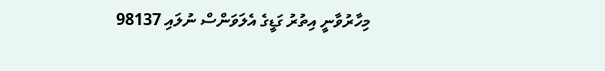މިހާރުވާނީ އިތުރު ގަޑީގެ އެލަވަންސް ނުލައި 98137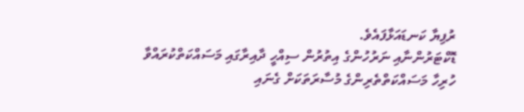ރުފިޔާ ކަނޑައަޅާފައެވެ.
ޑޮކްޓަރުންނާއި ނަރުހުންގެ އިތުރުން ސިއްހީ ދާއިރާގައި މަސައްކަތްކުރައްވާ ހުރިހާ މަސައްކަތްތެރިންގެ މުސާރަތަކަށް ގެނައި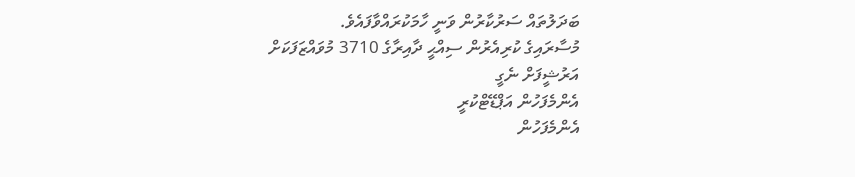ބަދަލުތައް ސަރުކާރުން ވަނީ ހާމަކުރައްވާފައެވެ.
މުސާރައިގެ ކުރިއެރުން ސިއްޙީ ދާއިރާގެ 3710 މުވައްޒަފަކަށް
އަރުޝީފަށް ނެގީ
އެންމެފަހުން އަޕްޑޭޓްކުރީ
އެންމެފަހުން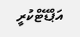އަޕްޑޭޓްކުރީ